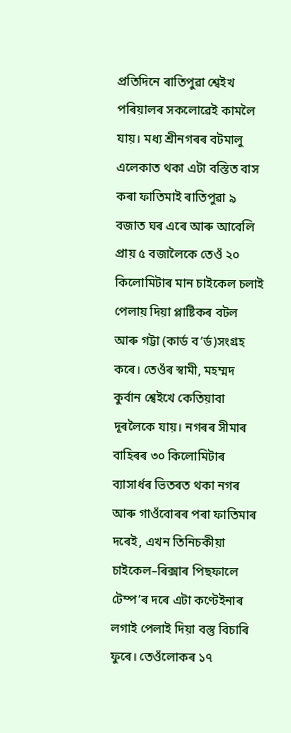প্ৰতিদিনে ৰাতিপুৱা শ্বেইখ পৰিয়ালৰ সকলোৱেই কামলৈ যায়। মধ্য শ্ৰীনগৰৰ বটমালু এলেকাত থকা এটা বস্তিত বাস কৰা ফাতিমাই ৰাতিপুৱা ৯ বজাত ঘৰ এৰে আৰু আবেলি প্ৰায় ৫ বজালৈকে তেওঁ ২০ কিলোমিটাৰ মান চাইকেল চলাই পেলায় দিয়া প্লাষ্টিকৰ বটল আৰু গট্টা (কাৰ্ড ব’ৰ্ড)সংগ্ৰহ কৰে। তেওঁৰ স্বামী, মহম্মদ কুৰ্বান শ্বেইখে কেতিয়াবা দূৰলৈকে যায়। নগৰৰ সীমাৰ বাহিৰৰ ৩০ কিলোমিটাৰ ব্যাসাৰ্ধৰ ভিতৰত থকা নগৰ আৰু গাওঁবোৰৰ পৰা ফাতিমাৰ দৰেই, এখন তিনিচকীয়া চাইকেল–ৰিক্সাৰ পিছফালে টেম্প’ৰ দৰে এটা কণ্টেইনাৰ লগাই পেলাই দিয়া বস্তু বিচাৰি ফুৰে। তেওঁলোকৰ ১৭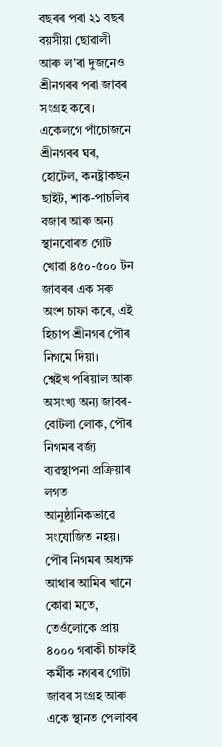বছৰৰ পৰা ২১ বছৰ বয়সীয়া ছোৱালী আৰু ল’ৰা দুজনেও শ্ৰীনগৰৰ পৰা জাবৰ সংগ্ৰহ কৰে।
একেলগে পাঁচোজনে শ্ৰীনগৰৰ ঘৰ, হোটেল, কনষ্ট্ৰাকছন ছাইট, শাক-পাচলিৰ বজাৰ আৰু অন্য স্থানবোৰত গোট খোৱা ৪৫০-৫০০ টন জাবৰৰ এক সৰু অংশ চাফা কৰে, এই হিচাপ শ্ৰীনগৰ পৌৰ নিগমে দিয়া।
শ্বেইখ পৰিয়াল আৰু অসংখ্য অন্য জাবৰ-বোটলা লোক, পৌৰ নিগমৰ বৰ্জ্য ব্যৱস্থাপনা প্ৰক্ৰিয়াৰ লগত আনুষ্ঠানিকভাৱে সংযোজিত নহয়। পৌৰ নিগমৰ অধ্যক্ষ আথাৰ আমিৰ খানে কোৱা মতে, তেওঁলোকে প্ৰায় ৪০০০ গৰাকী চাফাই কৰ্মীক নগৰৰ গোটা জাবৰ সংগ্ৰহ আৰু একে স্থানত পেলাবৰ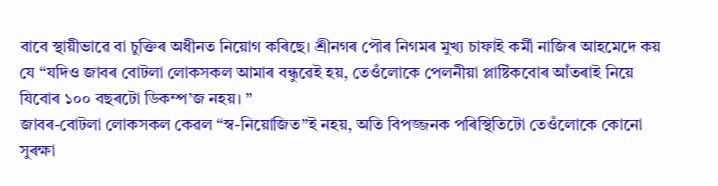বাবে স্থায়ীভাৱে বা চুক্তিৰ অধীনত নিয়োগ কৰিছে। শ্ৰীনগৰ পৌৰ নিগমৰ মুখ্য চাফাই কৰ্মী নাজিৰ আহমেদে কয় যে “যদিও জাবৰ বোটলা লোকসকল আমাৰ বন্ধুৱেই হয়, তেওঁলোকে পেলনীয়া প্লাষ্টিকবোৰ আঁতৰাই নিয়ে যিবোৰ ১০০ বছৰটো ডিকম্প’জ নহয়। ”
জাবৰ-বোটলা লোকসকল কেৱল “স্ব-নিয়োজিত”ই নহয়, অতি বিপজ্জনক পৰিস্থিতিটো তেওঁলোকে কোনো সুৰক্ষা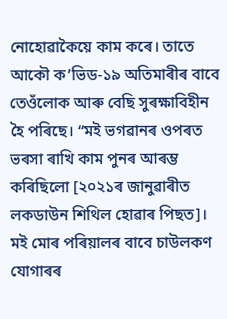নোহোৱাকৈয়ে কাম কৰে। তাতে আকৌ ক’ভিড-১৯ অতিমাৰীৰ বাবে তেওঁলোক আৰু বেছি সুৰক্ষাবিহীন হৈ পৰিছে। “মই ভগৱানৰ ওপৰত ভৰসা ৰাখি কাম পুনৰ আৰম্ভ কৰিছিলো [২০২১ৰ জানুৱাৰীত লকডাউন শিথিল হোৱাৰ পিছত]। মই মোৰ পৰিয়ালৰ বাবে চাউলকণ যোগাৰৰ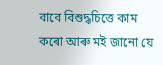বাবে বিশুদ্ধচিত্তে কাম কৰো আৰু মই জানো যে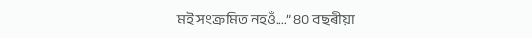মই সংক্ৰমিত নহওঁ....” ৪০ বছৰীয়া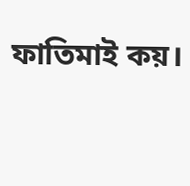ফাতিমাই কয়।